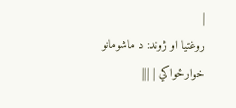|
روغتيا او ژوند: د ماشومانو خوارځواکي | |||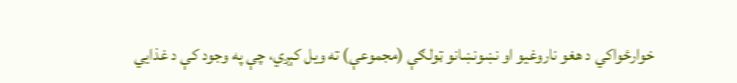خوارځواکي د هغو ناروغيو او نښونښانو ټولګې (مجموعې) ته ويل کېږي، چې په وجود کې د غذايي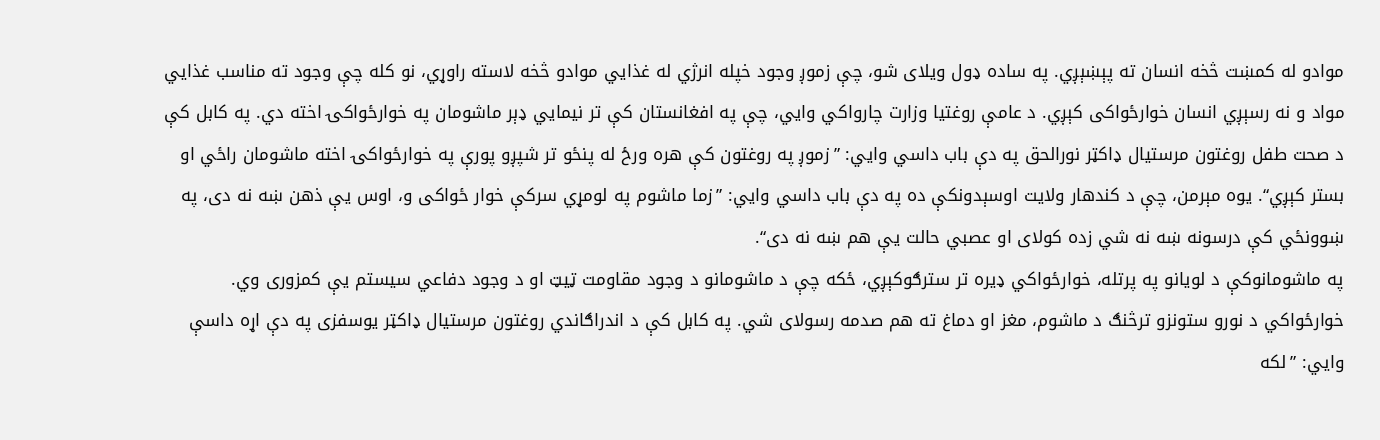موادو له کمښت څخه انسان ته پېښېږي. په ساده ډول ويلای شو، چې زموږ وجود خپله انرژي له غذايي موادو څخه لاسته راوړي، نو کله چې وجود ته مناسب غذايي مواد و نه رسېږي انسان خوارځواکی کېږي. د عامې روغتيا وزارت چارواکي وايي، چې په افغانستان کې تر نيمايي ډېر ماشومان په خوارځواکۍ اخته دي. په کابل کې د صحت طفل روغتون مرستيال ډاکټر نورالحق په دې باب داسي وايي: ”زموږ په روغتون کې هره ورځ له پنځو تر شپږو پورې په خوارځواکۍ اخته ماشومان راځي او بستر کېږي“. يوه مېرمن، چې د کندهار ولايت اوسېدونکې ده په دې باب داسي وايي: ”زما ماشوم په لومړي سرکې خوار ځواکی و، اوس يې ذهن ښه نه دی، په ښوونځي کې درسونه ښه نه شي زده کولای او عصبي حالت يې هم ښه نه دی“.
په ماشومانوکې د لويانو په پرتله، خوارځواکي ډيره تر سترګوکېږي، ځکه چې د ماشومانو د وجود مقاومت ټيټ او د وجود دفاعي سيستم يې کمزوری وي. خوارځواکي د نورو ستونزو ترڅنګ د ماشوم، مغز او دماغ ته هم صدمه رسولای شي. په کابل کې د اندراګاندي روغتون مرستيال ډاکټر يوسفزی په دې اړه داسې وايي: ”لکه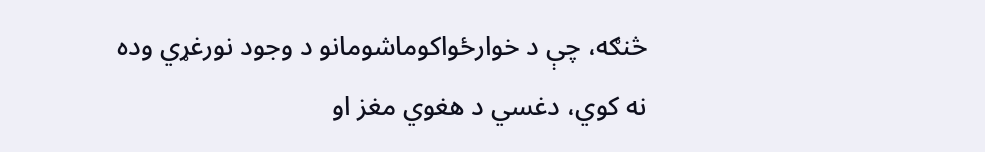څنګه، چې د خوارځواکوماشومانو د وجود نورغړي وده نه کوي، دغسي د هغوي مغز او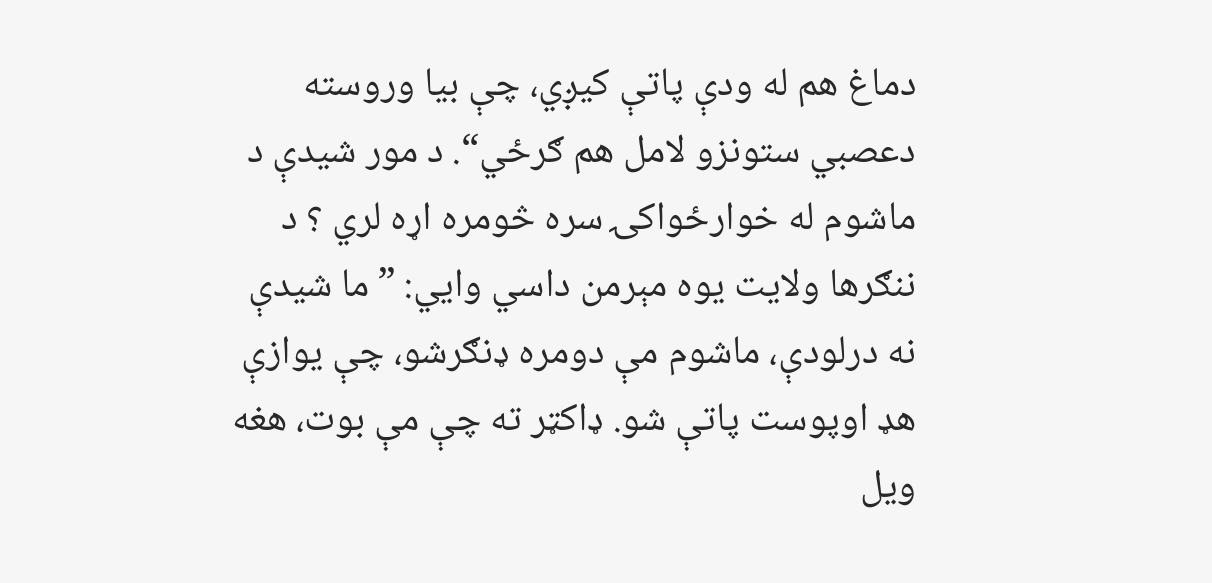دماغ هم له ودې پاتې کيږي، چې بيا وروسته دعصبي ستونزو لامل هم ګرځي“. د مور شيدې د ماشوم له خوارځواکۍ سره څومره اړه لري ؟ د ننګرها ولايت يوه مېرمن داسي وايي: ”ما شيدې نه درلودې، ماشوم مې دومره ډنګرشو، چې يوازې هډ اوپوست پاتې شو. ډاکټر ته چې مې بوت، هغه ويل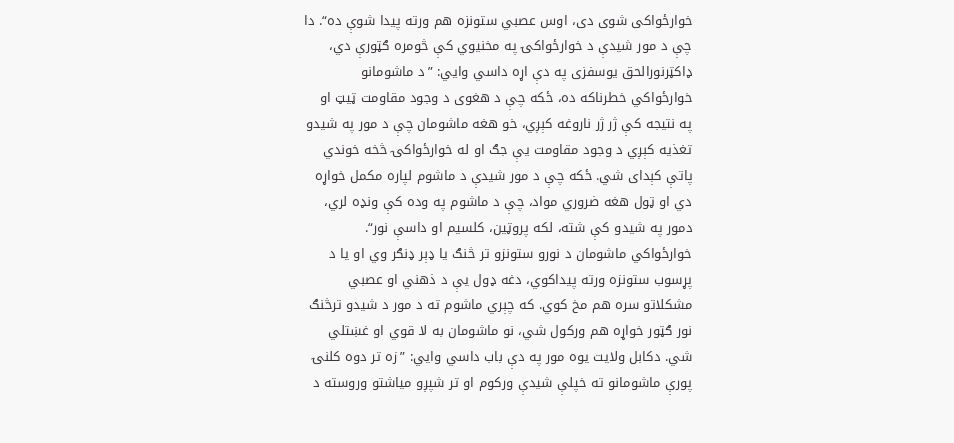خوارځواکی شوی دی، اوس عصبي ستونزه هم ورته پيدا شوې ده“. دا چې د مور شيدې د خوارځواکۍ په مخنيوي کې څومره ګټورې دي، ډاکټرنورالحق يوسفزی په دې اړه داسي وايي: ”د ماشومانو خوارځواکي خطرناکه ده، ځکه چې د هغوی د وجود مقاومت ټيټ او په نتيجه کې ژر ژر ناروغه کېږي، خو هغه ماشومان چې د مور په شيدو تغذيه کېږي د وجود مقاومت يې جګ او له خوارځواکۍ څخه خوندي پاتې کېدای شي. ځکه چې د مور شيدې د ماشوم لپاره مکمل خواړه دي او ټول هغه ضروري مواد، چې د ماشوم په وده کې ونډه لري، دمور په شيدو کې شته، لکه پروټين، کلسيم او داسې نور“. خوارځواکي ماشومان د نورو ستونزو تر څنګ يا ډېر ډنګر وي او يا د پړسوب ستونزه ورته پيداکوي، دغه ډول يې د ذهني او عصبي مشکلاتو سره هم مخ کوي. که چېري ماشوم ته د مور د شيدو ترڅنګ نور ګټور خواړه هم ورکول شي، نو ماشومان به لا قوي او غښتلي شي. دکابل ولايت يوه مور په دې باب داسي وايي: ”زه تر دوه کلنۍ پورې ماشومانو ته خپلې شيدې ورکوم او تر شپږو مياشتو وروسته د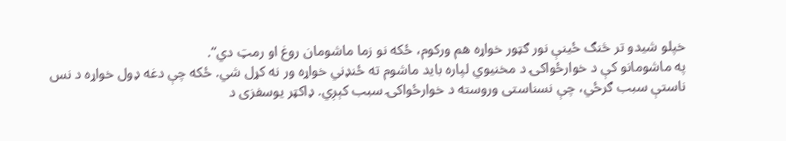خپلو شيدو تر څنګ ځينې نور ګټور خواړه هم ورکوم، ځکه نو زما ماشومان روغ او رمټ دي“.
په ماشومانو کې د خوارځواکۍ د مخنيوي لپاره بايد ماشوم ته ځنډني خواړه ور نه کړل شي. ځکه چې دغه ډول خواړه د نس ناستې سبب ګرځي، چې نسناستی وروسته د خوارځواکۍ سبب کېږي. ډاکټر يوسفزی د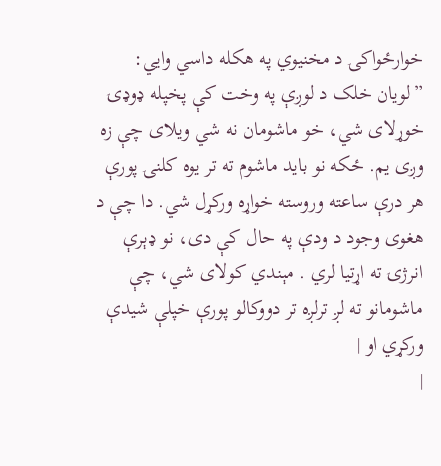خوارځواکۍ د مخنيوي په هکله داسي وايي: ”لويان خلک د لوږې په وخت کې پخپله ډوډۍ خوړلای شي، خو ماشومان نه شي ويلای چې زه وږی يم. ځکه نو بايد ماشوم ته تر يوه کلنۍ پورې هر درې ساعته وروسته خواړه ورکړل شي. دا چې د هغوی وجود د ودې په حال کې دی، نو ډېرې انرژۍ ته اړتيا لري . مېندي کولای شي، چې ماشومانو ته لږ ترلږه تر دووکالو پورې خپلې شيدې ورکړي او |
|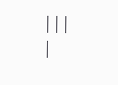|||
|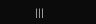|||